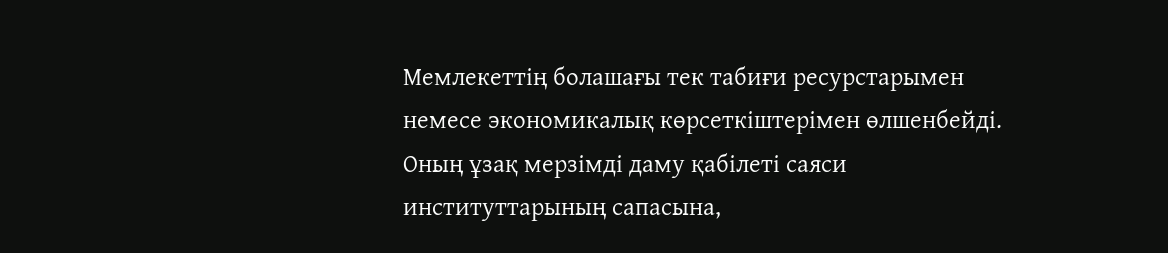Мемлекеттің болашағы тек табиғи ресурстарымен немесе экономикалық көрсеткіштерімен өлшенбейді. Оның ұзақ мерзімді даму қабілеті саяси институттарының сапасына,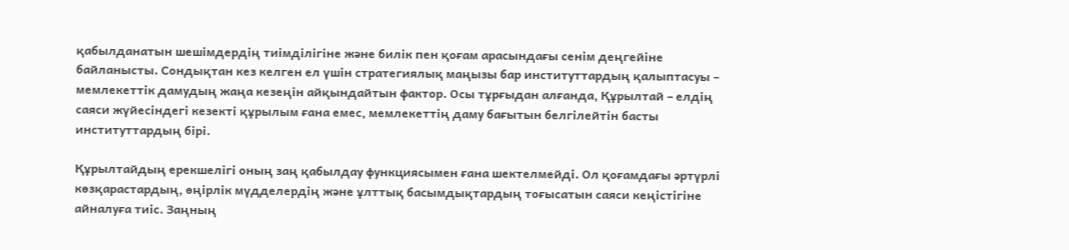қабылданатын шешімдердің тиімділігіне және билік пен қоғам арасындағы сенім деңгейіне байланысты. Сондықтан кез келген ел үшін стратегиялық маңызы бар институттардың қалыптасуы – мемлекеттік дамудың жаңа кезеңін айқындайтын фактор. Осы тұрғыдан алғанда, Құрылтай – елдің саяси жүйесіндегі кезекті құрылым ғана емес, мемлекеттің даму бағытын белгілейтін басты институттардың бірі.

Құрылтайдың ерекшелігі оның заң қабылдау функциясымен ғана шектелмейді. Ол қоғамдағы әртүрлі көзқарастардың, өңірлік мүдделердің және ұлттық басымдықтардың тоғысатын саяси кеңістігіне айналуға тиіс. Заңның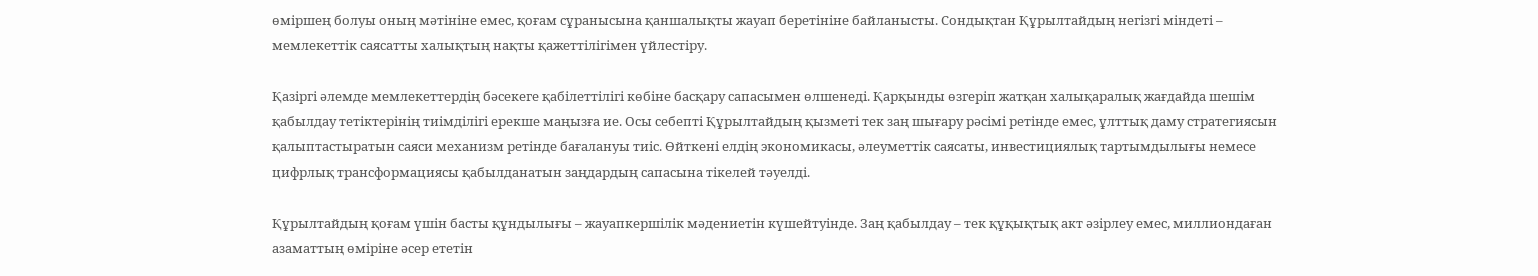өміршең болуы оның мәтініне емес, қоғам сұранысына қаншалықты жауап беретініне байланысты. Сондықтан Құрылтайдың негізгі міндеті – мемлекеттік саясатты халықтың нақты қажеттілігімен үйлестіру.

Қазіргі әлемде мемлекеттердің бәсекеге қабілеттілігі көбіне басқару сапасымен өлшенеді. Қарқынды өзгеріп жатқан халықаралық жағдайда шешім қабылдау тетіктерінің тиімділігі ерекше маңызға ие. Осы себепті Құрылтайдың қызметі тек заң шығару рәсімі ретінде емес, ұлттық даму стратегиясын қалыптастыратын саяси механизм ретінде бағалануы тиіс. Өйткені елдің экономикасы, әлеуметтік саясаты, инвестициялық тартымдылығы немесе цифрлық трансформациясы қабылданатын заңдардың сапасына тікелей тәуелді.

Құрылтайдың қоғам үшін басты құндылығы – жауапкершілік мәдениетін күшейтуінде. Заң қабылдау – тек құқықтық акт әзірлеу емес, миллиондаған азаматтың өміріне әсер ететін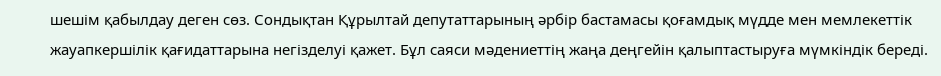шешім қабылдау деген сөз. Сондықтан Құрылтай депутаттарының әрбір бастамасы қоғамдық мүдде мен мемлекеттік жауапкершілік қағидаттарына негізделуі қажет. Бұл саяси мәдениеттің жаңа деңгейін қалыптастыруға мүмкіндік береді.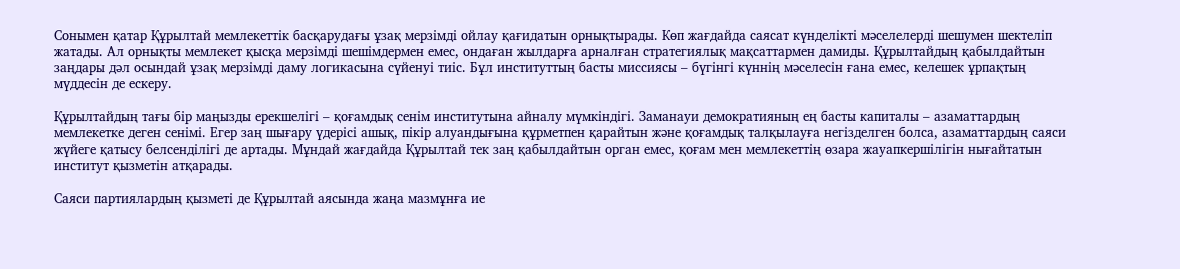Сонымен қатар Құрылтай мемлекеттік басқарудағы ұзақ мерзімді ойлау қағидатын орнықтырады. Көп жағдайда саясат күнделікті мәселелерді шешумен шектеліп жатады. Ал орнықты мемлекет қысқа мерзімді шешімдермен емес, ондаған жылдарға арналған стратегиялық мақсаттармен дамиды. Құрылтайдың қабылдайтын заңдары дәл осындай ұзақ мерзімді даму логикасына сүйенуі тиіс. Бұл институттың басты миссиясы – бүгінгі күннің мәселесін ғана емес, келешек ұрпақтың мүддесін де ескеру.

Құрылтайдың тағы бір маңызды ерекшелігі – қоғамдық сенім институтына айналу мүмкіндігі. Заманауи демократияның ең басты капиталы – азаматтардың мемлекетке деген сенімі. Егер заң шығару үдерісі ашық, пікір алуандығына құрметпен қарайтын және қоғамдық талқылауға негізделген болса, азаматтардың саяси жүйеге қатысу белсенділігі де артады. Мұндай жағдайда Құрылтай тек заң қабылдайтын орган емес, қоғам мен мемлекеттің өзара жауапкершілігін нығайтатын институт қызметін атқарады.

Саяси партиялардың қызметі де Құрылтай аясында жаңа мазмұнға ие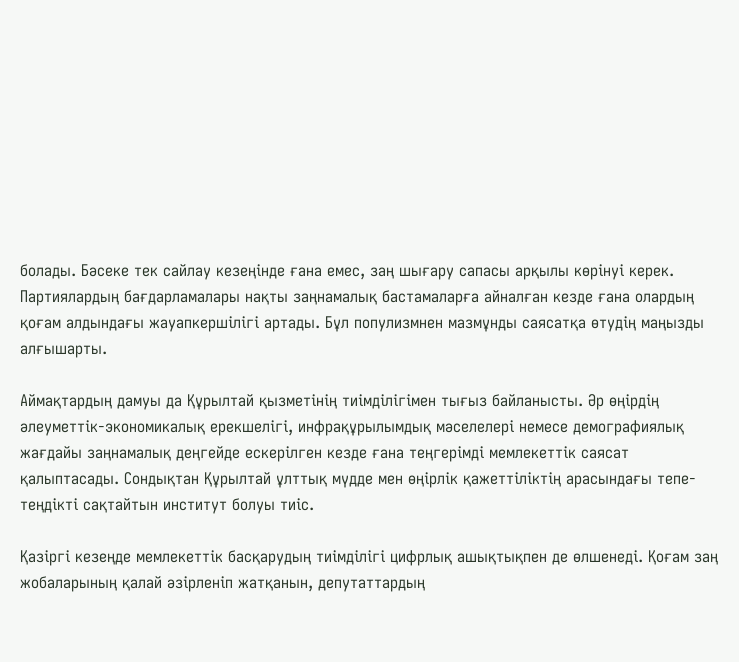болады. Бәсеке тек сайлау кезеңінде ғана емес, заң шығару сапасы арқылы көрінуі керек. Партиялардың бағдарламалары нақты заңнамалық бастамаларға айналған кезде ғана олардың қоғам алдындағы жауапкершілігі артады. Бұл популизмнен мазмұнды саясатқа өтудің маңызды алғышарты.

Аймақтардың дамуы да Құрылтай қызметінің тиімділігімен тығыз байланысты. Әр өңірдің әлеуметтік-экономикалық ерекшелігі, инфрақұрылымдық мәселелері немесе демографиялық жағдайы заңнамалық деңгейде ескерілген кезде ғана теңгерімді мемлекеттік саясат қалыптасады. Сондықтан Құрылтай ұлттық мүдде мен өңірлік қажеттіліктің арасындағы тепе-теңдікті сақтайтын институт болуы тиіс.

Қазіргі кезеңде мемлекеттік басқарудың тиімділігі цифрлық ашықтықпен де өлшенеді. Қоғам заң жобаларының қалай әзірленіп жатқанын, депутаттардың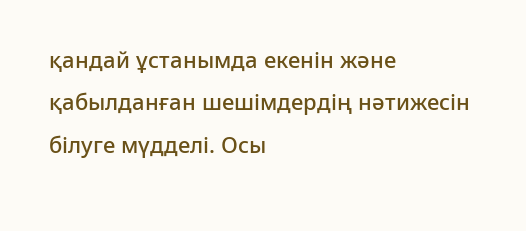қандай ұстанымда екенін және қабылданған шешімдердің нәтижесін білуге мүдделі. Осы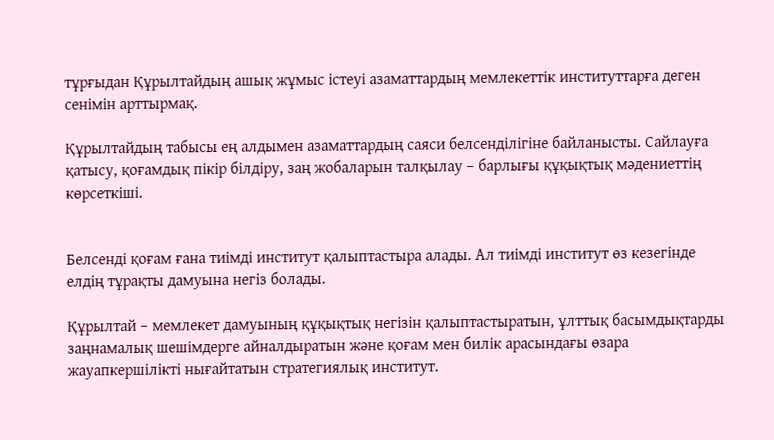тұрғыдан Құрылтайдың ашық жұмыс істеуі азаматтардың мемлекеттік институттарға деген сенімін арттырмақ.

Құрылтайдың табысы ең алдымен азаматтардың саяси белсенділігіне байланысты. Сайлауға қатысу, қоғамдық пікір білдіру, заң жобаларын талқылау – барлығы құқықтық мәдениеттің көрсеткіші.


Белсенді қоғам ғана тиімді институт қалыптастыра алады. Ал тиімді институт өз кезегінде елдің тұрақты дамуына негіз болады.

Құрылтай – мемлекет дамуының құқықтық негізін қалыптастыратын, ұлттық басымдықтарды заңнамалық шешімдерге айналдыратын және қоғам мен билік арасындағы өзара жауапкершілікті нығайтатын стратегиялық институт.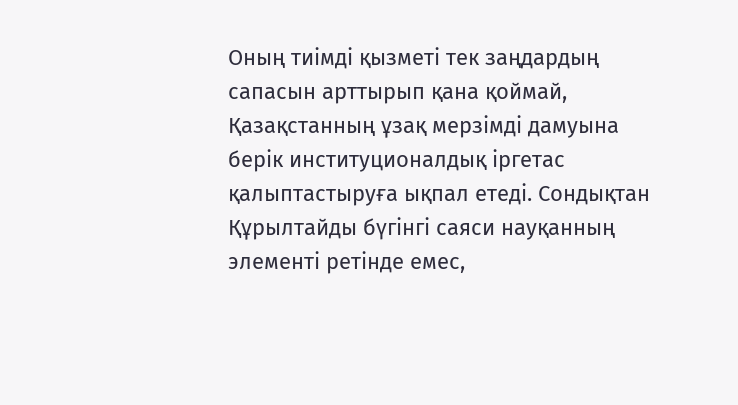Оның тиімді қызметі тек заңдардың сапасын арттырып қана қоймай, Қазақстанның ұзақ мерзімді дамуына берік институционалдық іргетас қалыптастыруға ықпал етеді. Сондықтан Құрылтайды бүгінгі саяси науқанның элементі ретінде емес,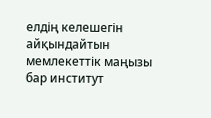елдің келешегін айқындайтын мемлекеттік маңызы бар институт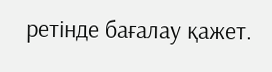ретінде бағалау қажет.